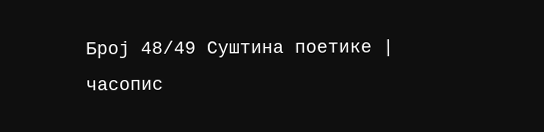Број 48/49 Суштина поетике | часопис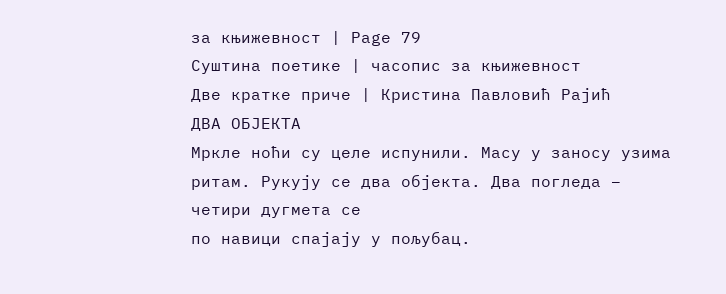за књижевност | Page 79
Суштина поетике | часопис за књижевност
Две кратке приче | Кристина Павловић Рајић
ДВА ОБЈЕКТА
Мркле ноћи су целе испунили. Масу у заносу узима
ритам. Рукују се два објекта. Два погледа − четири дугмета се
по навици спајају у пољубац.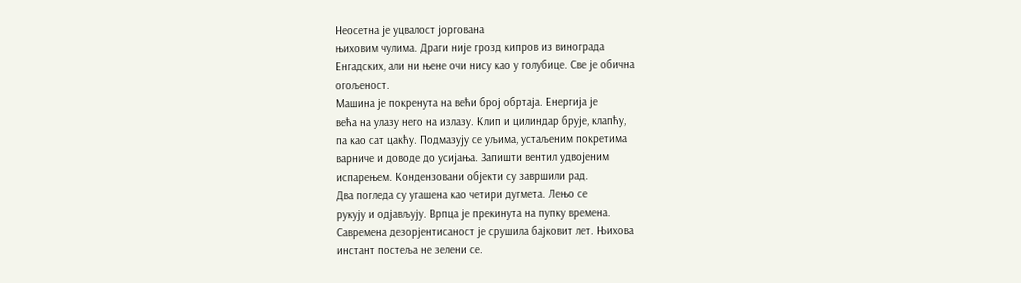Неосетна је уцвалост јоргована
њиховим чулима. Драги није грозд кипров из винограда
Енгадских, али ни њене очи нису као у голубице. Све је обична
огољеност.
Машина је покренута на већи број обртаја. Енергија је
већа на улазу него на излазу. Клип и цилиндар брује, клапћу,
па као сат цакћу. Подмазују се уљима, устаљеним покретима
варниче и доводе до усијања. Запишти вентил удвојеним
испарењем. Кондензовани објекти су завршили рад.
Два погледа су угашена као четири дугмета. Лењо се
рукују и одјављују. Врпца је прекинута на пупку времена.
Савремена дезорјентисаност је срушила бајковит лет. Њихова
инстант постеља не зелени се.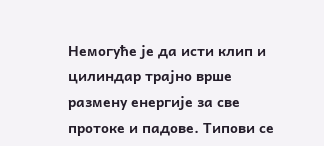Немогуће је да исти клип и цилиндар трајно врше
размену енергије за све протоке и падове. Типови се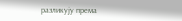разликују према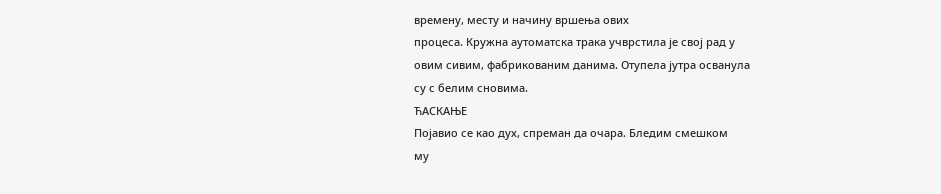времену, месту и начину вршења ових
процеса. Кружна аутоматска трака учврстила је свој рад у
овим сивим, фабрикованим данима. Отупела јутра осванула
су с белим сновима.
ЋАСКАЊЕ
Појавио се као дух, спреман да очара. Бледим смешком
му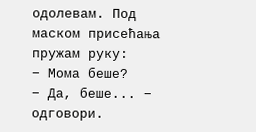одолевам. Под маском присећања пружам руку:
− Мома беше?
− Да, беше... − одговори.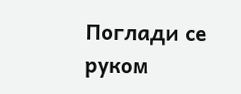Поглади се руком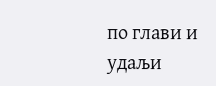по глави и
удаљи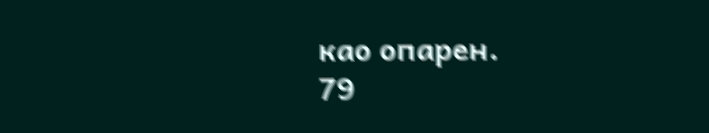као опарен.
79